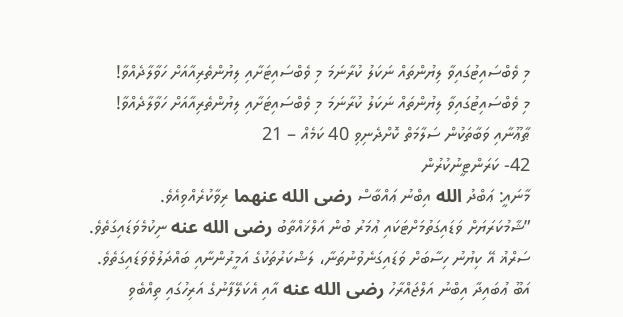މި ވެބްސައިޓުގައިވާ ލިޔުންތައް ނަކަލު ކުރާނަމަ މި ވެބްސައިޓަށާއި ލިޔުންތެރިއާއަށް ހަވާލާދެއްވާ!
މި ވެބްސައިޓުގައިވާ ލިޔުންތައް ނަކަލު ކުރާނަމަ މި ވެބްސައިޓަށާއި ލިޔުންތެރިއާއަށް ހަވާލާދެއްވާ!
ޠާޢޫނާއި ވަބާތަކުން ސަލާމަތް ކޮށްދެނިވި 40 ކަމެއް – 21
42- ކަރަންޓީނުކުރުން
މާނައީ: ޢަބްދު الله އިބްނު ޢައްބާސް رضى الله عنهما ރިވާކުރެއްވިއެވެ.
”ޝާމުކަރަޔަށް ވަޑައިގަތުމަށްޓަކައި ޢުމަރު ބުން އަލްޚައްތާބު رضى الله عنه ނިކުމެވަޑައިގަތެވެ. ސަރްޣު އޭ ކިޔުނު ހިސާބަށް ވަޑައިގަނެވުނުތަނާ، ލަޝްކަރުތަކުގެ އަމީރުންނާއި ބައްދަލުވެވަޑައިގަތެވެ. އަބޫ ޢުބައިދާ އިބްނު އަލްޖައްރާހު رضى الله عنه އާއި އެކަލޭފާނުގެ އަރިހުގައި ތިއްބެވި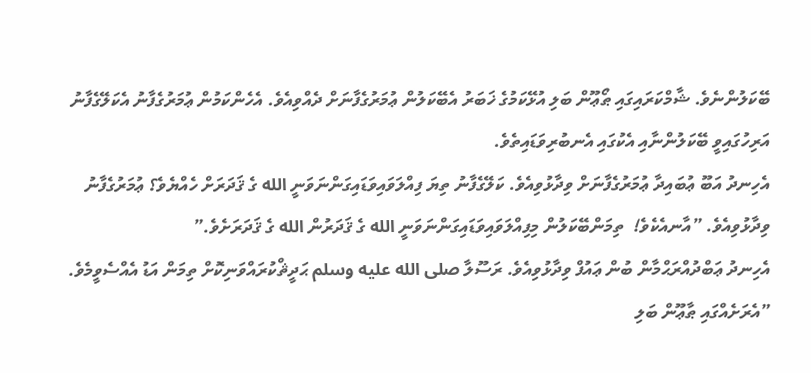ބޭކަލުންނެވެ. ޝާމްކަރައިގައި ޠޯޢޫން ބަލި އުޅޭކަމުގެ ޚަބަރު އެބޭކަލުން ޢުމަރުގެފާނަށް ދެއްވިއެވެ. އެހެންކަމުން ޢުމަރުގެފާނު އެކަލޭގެފާނު އަރިހުގައިވީ ބޭކަލުންނާއި އެކުގައި އެނބުރިވަޑައިތެވެ.
އެހިނދު އަބޫ ޢުބައިދާ ޢުމަރުގެފާނަށް ވިދާޅުވިއެވެ. ކަލޭގެފާނު ތިޔަ ފިއްލަވައިވަޑައިގަންނަވަނީ الله ގެ ޤަދަރަށް ހެއްޔެވެ؟ ޢުމަރުގެފާނު ވިދާޅުވިއެވެ. ”އާނއެކެވެ!  ތިމަންބޭކަލުން މިފިއްލަވައިވަޑައިގަންނަވަނީ الله ގެ ޤަދަރުން الله ގެ ޤަދަރަށެވެ.”
އެހިނދު ޢަބްދުއްރަޙްމާން ބުން ޢައުފް ވިދާޅުވިއެވެ. ރަސޫލާ صلى الله عليه وسلم ޙަދީޘްކުރައްވަނިކޮށް ތިމަން އަޑު އެއްސެވީމެވެ. ”އެރަށެއްގައި ޠާޢޫން ބަލި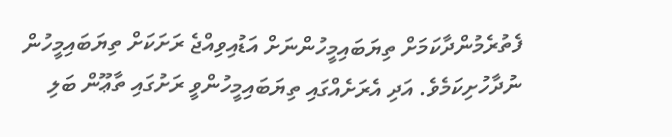ފެތުރެމުންދާކަމަށް ތިޔަބައިމީހުންނަށް އަޑުއިވިއްޖެ ރަށަކަށް ތިޔަބައިމީހުން ނުދާހުށިކަމެވެ. އަދި އެރަށެއްގައި ތިޔަބައިމީހުންވީ ރަށުގައި ތާޢޫން ބަލި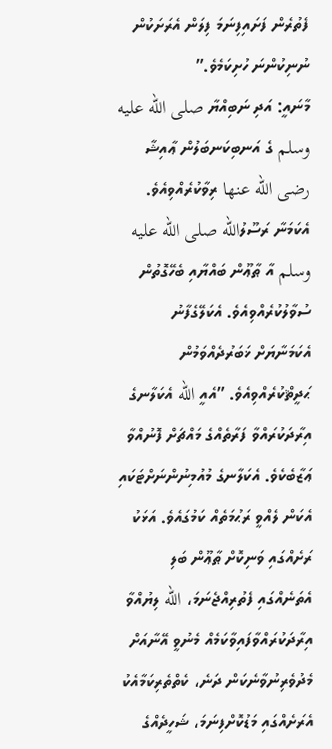ފެތުރެން ފަށައިފިނަމަ ފިލަން އެރަށަކުން ނުނިކުންނަ ހުށިކަމެވެ.”
މާނައީ: އަދި ނަބިއްޔާ صلى الله عليه وسلم ގެ އަނބިކަނބަލުން ޢާއިޝާ رضى الله عنها ރިވާކުރެއްވިއެވެ. އެކަމަނާ ރަސޫލުالله صلى الله عليه وسلم އާ ޠާޢޫން ބައްޔާއި ބެހޭގޮތުން ސުވާލުކުރެއްވިއެވެ. އެކަލޭގެފާނު އެކަމަނާޔަށް ޚަބަރުދެއްވަމުން ޙަދީޘްކުރެއްވިއެވެ. ”އެއީ الله އެކަލާނގެ އިރާދަކުރައްވާ ފަރާތެއްގެ މައްޗަށް ފޮނުއްވާ ޢަޒާބެކެވެ. އެކަލާނގެ މުއުމިނުންނަށްޓަކައި އެކަން ލެއްވީ ރަޙުމަތެއް ކަމުގައެވެ. އަޅަކު ރަށެއްގައި ވަނިކޮށް ޠާޢޫން ބަލި އެތަނެއްގައި ފެތުރިއްޖެނަމަ، الله ލިޔުއްވާ އިރާދަކުރައްވާފައިވާކަމެއް މެނުވީ އޭނާއަށް މެދުވެރިނުވާނެކަން ދަނެ، ކެތްތެރިކަމާއެކު އެރަށެއްގައި މަޑުކޮށްފިނަމަ، ޝަހީދެއްގެ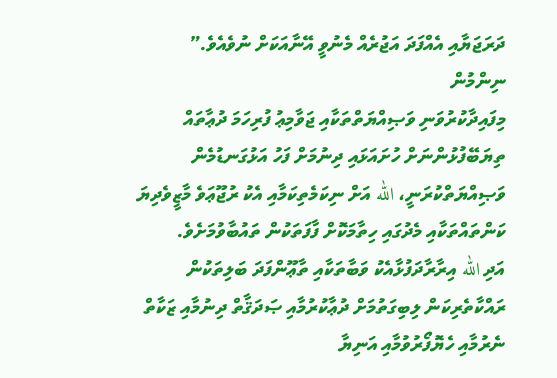ދަރަޖަޔާއި އެއްފަދަ އަޖުރެއް މެނުވީ އޭނާއަކަށް ނުވެއެވެ.”
ނިންމުން
މިފައިދާކުރުވަނި ވަޞިއްޔަތްތަކާއި ޖަވާމިޢު ފުރިހަމަ ދުޢާތައް ތިޔަބޭފުޅުންނަށް ހުށައަޅައި ދިނުމަށް ފަހު އަޅުގަނޑުމެން ވަޞިއްޔަތްކުރަނީ، الله އަށް ނިކަމެތިކަމާއި އެކު ރުޖޫޢަވެ މާޒީވެދިޔަ ކަންތައްތަކާއި މެދުގައި ހިތާމަކޮށް ފާފަތަކުން ތައުބާވުމަށެވެ.
އަދި الله އިރާރާދަފުޅާއެކު ވަބާތަކާއި ތާޢޫންފަދަ ބަލިތަކުން ރައްކާތެރިކަން ލިބިގަތުމަށް ދުޢާކުރުމާއި ޞަދަޤާތް ދިނުމާއި ޒަކާތް ނެރުމާއި ހެޔޮފޯރުވުމާއި އަނިޔާ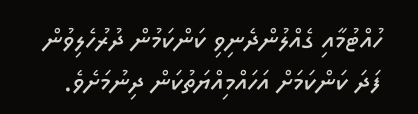ހުއްޓުމާއި ގެއްލުންދެނިވި ކަންކަމުން ދުރުހެލިވުން ފަދަ ކަންކަމަށް އަހައްމިއްޔަތުކަން ދިނުމަށެވެ.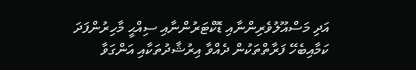އަދި މަސްއޫލުވެރިންނާއި ޑޮކްޓަރުންނާއި ސިއްޙީ މާހިރުންފަދަ ކަމާއިބެހޭ ފަރާތްތަކުން ދެއްވާ އިރުޝާދުތަކާއި އަންގަވާ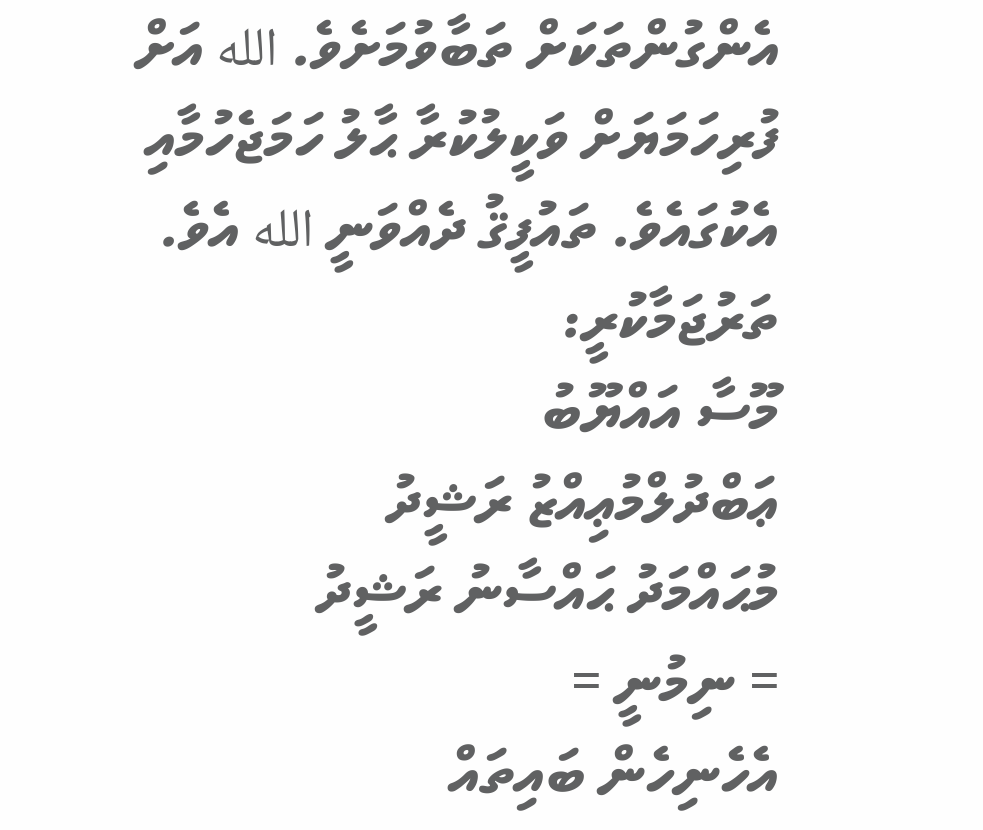އެންގުންތަކަށް ތަބާވުމަށެވެ. الله އަށް ފުރިހަމަޔަށް ވަކީލުކުރާ ޙާލު ހަމަޖެހުމާއި އެކުގައެވެ. ތައުފީޤު ދެއްވަނީ الله އެވެ.
ތަރުޖަމާކުރީ:
މޫސާ އައްޔޫބު
ޢަބްދުލްމުޢިއްޒު ރަޝީދު
މުޙައްމަދު ޙައްސާނު ރަޝީދު
= ނިމުނީ =
އެހެނިހެން ބައިތައް